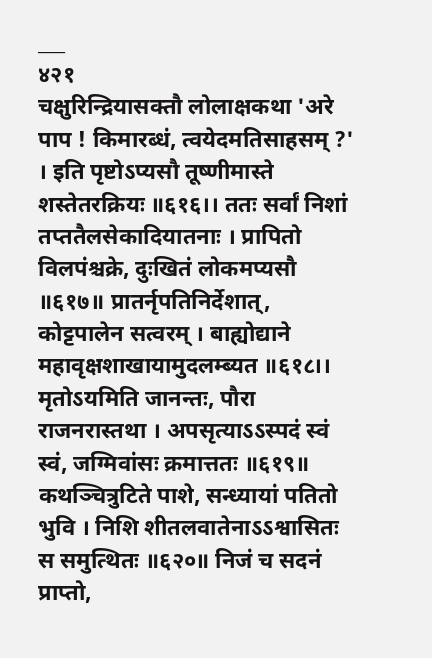___
४२१
चक्षुरिन्द्रियासक्तौ लोलाक्षकथा 'अरे पाप ! किमारब्धं, त्वयेदमतिसाहसम् ?' । इति पृष्टोऽप्यसौ तूष्णीमास्ते शस्तेतरक्रियः ॥६१६।। ततः सर्वां निशां तप्ततैलसेकादियातनाः । प्रापितो विलपंश्चक्रे, दुःखितं लोकमप्यसौ ॥६१७॥ प्रातर्नृपतिनिर्देशात्, कोट्टपालेन सत्वरम् । बाह्योद्याने महावृक्षशाखायामुदलम्ब्यत ॥६१८।। मृतोऽयमिति जानन्तः, पौरा राजनरास्तथा । अपसृत्याऽऽस्पदं स्वं स्वं, जग्मिवांसः क्रमात्ततः ॥६१९॥ कथञ्चित्रुटिते पाशे, सन्ध्यायां पतितो भुवि । निशि शीतलवातेनाऽऽश्वासितः स समुत्थितः ॥६२०॥ निजं च सदनं प्राप्तो,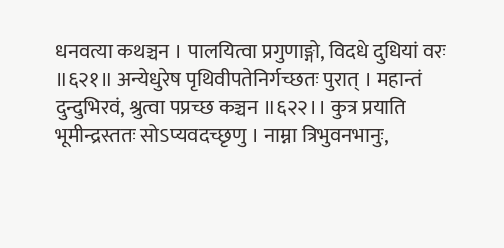धनवत्या कथञ्चन । पालयित्वा प्रगुणाङ्गो, विदधे दुधियां वरः ॥६२१॥ अन्येधुरेष पृथिवीपतेनिर्गच्छतः पुरात् । महान्तं दुन्दुभिरवं, श्रुत्वा पप्रच्छ कञ्चन ॥६२२।। कुत्र प्रयाति भूमीन्द्रस्ततः सोऽप्यवदच्छृणु । नाम्ना त्रिभुवनभानुः,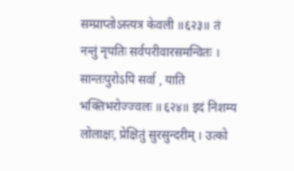सम्प्राप्तोऽस्त्यत्र केवली ॥६२३॥ तं नन्तुं नृपतिः सर्वपरीवारसमन्वितः । सान्तःपुरोऽपि सर्वा , याति भक्तिभरोज्ज्वलः ॥६२४॥ इदं निशम्य लोलाक्षः, प्रेक्षितुं सुरसुन्दरीम् । उत्को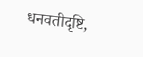धनवतीदृष्टि,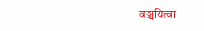वञ्चयित्वा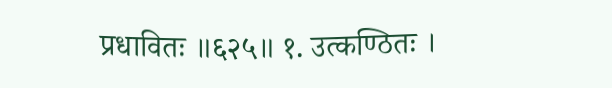प्रधावितः ॥६२५॥ १. उत्कण्ठितः ।